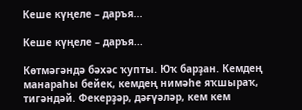Кеше күңеле – даръя...

Кеше күңеле – даръя...

Көтмәгәндә бәхәс ҡупты. Юҡ барҙан. Кемдең манараһы бейек, кемдең нимәһе яҡшыраҡ, тигәндәй. Фекерҙәр, дәғүәләр, кем кем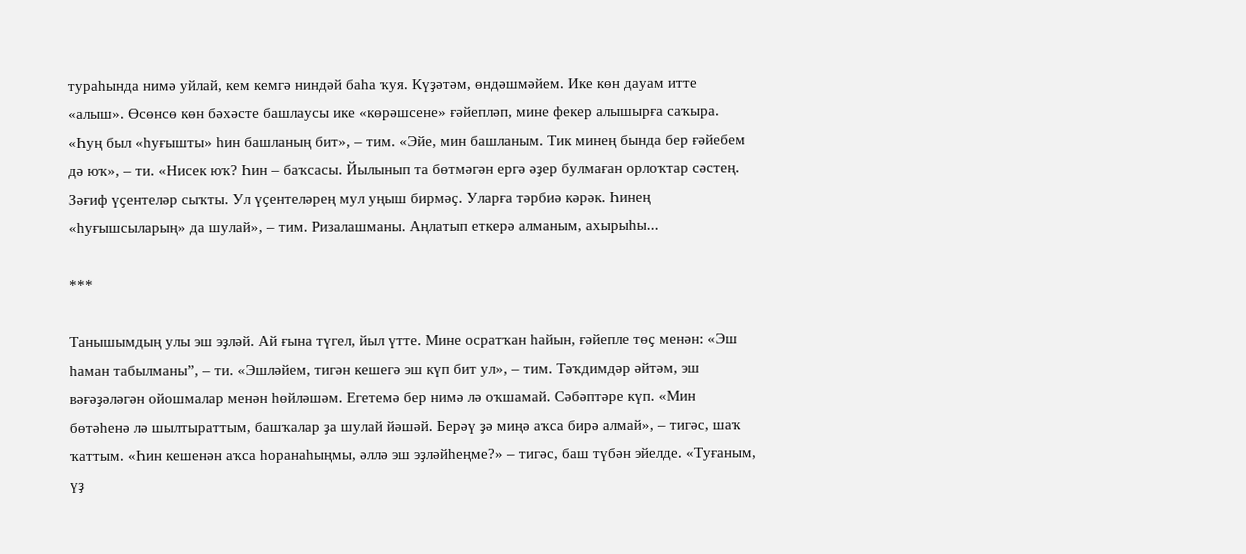тураһында нимә уйлай, кем кемгә ниндәй баһа ҡуя. Күҙәтәм, өндәшмәйем. Ике көн дауам итте «алыш». Өсөнсө көн бәхәсте башлаусы ике «көрәшсене» ғәйепләп, мине фекер алышырға саҡыра. «Һуң был «һуғышты» һин башланың бит», – тим. «Эйе, мин башланым. Тик минең бында бер ғәйебем дә юҡ», – ти. «Нисек юҡ? Һин – баҡсасы. Йылынып та бөтмәгән ергә әҙер булмаған орлоҡтар сәстең. Зәғиф үҫентеләр сыҡты. Ул үҫентеләрең мул уңыш бирмәҫ. Уларға тәрбиә кәрәк. Һинең «һуғышсыларың» да шулай», – тим. Ризалашманы. Аңлатып еткерә алманым, ахырыһы...

***

Танышымдың улы эш эҙләй. Ай ғына түгел, йыл үтте. Мине осратҡан һайын, ғәйепле төҫ менән: «Эш һаман табылманы”, – ти. «Эшләйем, тигән кешегә эш күп бит ул», – тим. Тәҡдимдәр әйтәм, эш вәғәҙәләгән ойошмалар менән һөйләшәм. Егетемә бер нимә лә оҡшамай. Сәбәптәре күп. «Мин бөтәһенә лә шылтыраттым, башҡалар ҙа шулай йәшәй. Берәү ҙә миңә аҡса бирә алмай», – тигәс, шаҡ ҡаттым. «Һин кешенән аҡса һоранаһыңмы, әллә эш эҙләйһеңме?» – тигәс, баш түбән эйелде. «Туғаным, үҙ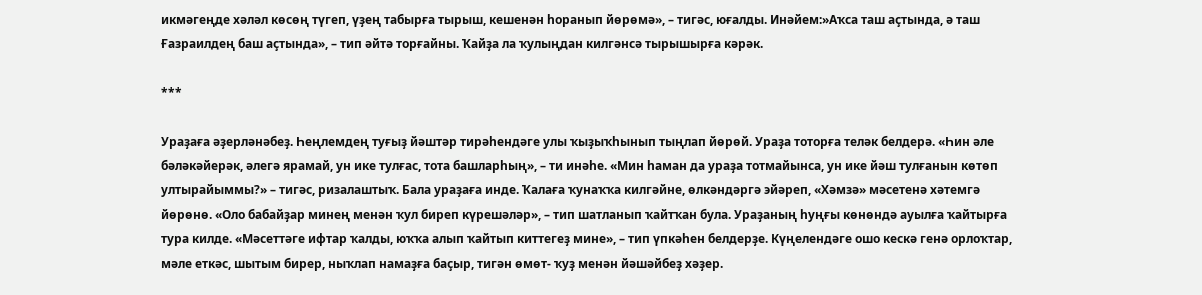икмәгеңде хәләл көсөң түгеп, үҙең табырға тырыш, кешенән һоранып йөрөмә», – тигәс, юғалды. Инәйем:»Аҡса таш аҫтында, ә таш Ғазраилдең баш аҫтында», – тип әйтә торғайны. Ҡайҙа ла ҡулыңдан килгәнсә тырышырға кәрәк.

***

Ураҙаға әҙерләнәбеҙ. Һеңлемдең туғыҙ йәштәр тирәһендәге улы ҡыҙыҡһынып тыңлап йөрөй. Ураҙа тоторға теләк белдерә. «Һин әле бәләкәйерәк, әлегә ярамай, ун ике тулғас, тота башларһың», – ти инәһе. «Мин һаман да ураҙа тотмайынса, ун ике йәш тулғанын көтөп ултырайыммы?» – тигәс, ризалаштыҡ. Бала ураҙаға инде. Ҡалаға ҡунаҡҡа килгәйне, өлкәндәргә эйәреп, «Хәмзә» мәсетенә хәтемгә йөрөнө. «Оло бабайҙар минең менән ҡул биреп күрешәләр», – тип шатланып ҡайтҡан була. Ураҙаның һуңғы көнөндә ауылға ҡайтырға тура килде. «Мәсеттәге ифтар ҡалды, юҡҡа алып ҡайтып киттегеҙ мине», – тип үпкәһен белдерҙе. Күңелендәге ошо кескә генә орлоҡтар, мәле еткәс, шытым бирер, ныҡлап намаҙға баҫыр, тигән өмөт- ҡуҙ менән йәшәйбеҙ хәҙер.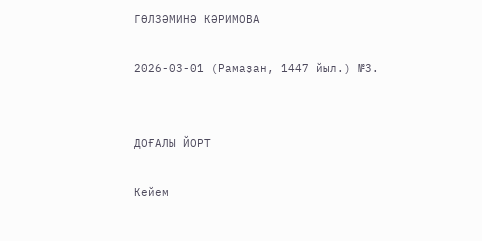ГӨЛЗӘМИНӘ КӘРИМОВА

2026-03-01 (Рамаҙан, 1447 йыл.) №3.


ДОҒАЛЫ ЙОРТ

Кейем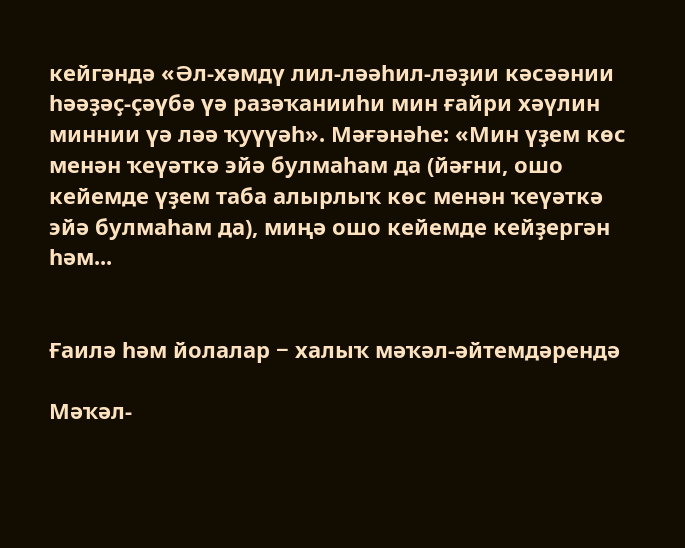кейгәндә «Әл-хәмдү лил-ләәһил-ләҙии кәсәәнии һәәҙәҫ-ҫәүбә үә разәҡанииһи мин ғайри хәүлин миннии үә ләә ҡуүүәһ». Мәғәнәһе: «Мин үҙем көс менән ҡеүәткә эйә булмаһам да (йәғни, ошо кейемде үҙем таба алырлыҡ көс менән ҡеүәткә эйә булмаһам да), миңә ошо кейемде кейҙергән һәм...


Ғаилә һәм йолалар − халыҡ мәҡәл-әйтемдәрендә

Мәҡәл-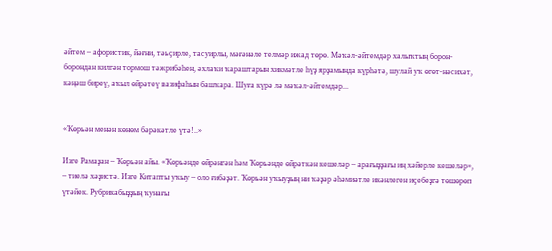әйтем – афористик, йәғни, тәьҫирле, тасуирлы, мәғәнәле телмәр ижад төрө. Мәҡәл-әйтемдәр халыҡтың борон-борондан килгән тормош тәжрибәһен, әхлаҡи ҡараштарын хикмәтле һүҙ ярҙамында күрһәтә, шулай уҡ өгөт-нәсихәт, кәңәш биреү, аҡыл өйрәтеү вазифаһын башҡара. Шуға күрә лә мәҡәл-әйтемдәр...


«Ҡөрьән менән көнөм бәрәкәтле үтә!..»

Изге Рамаҙан – Ҡөрьән айы. «Ҡөрьәнде өйрәнгән һәм Ҡөрьәнде өйрәткән кешеләр – арағыҙҙағы иң хәйерле кешеләр», – тиелә хәҙистә. Изге Китапты уҡыу – оло ғибәҙәт. Ҡөрьән уҡыуҙың ни ҡәҙәр әһәмиәтле икәнлеген иҫебеҙгә төшөрөп үтәйек. Рубрикабыҙҙың ҡунағы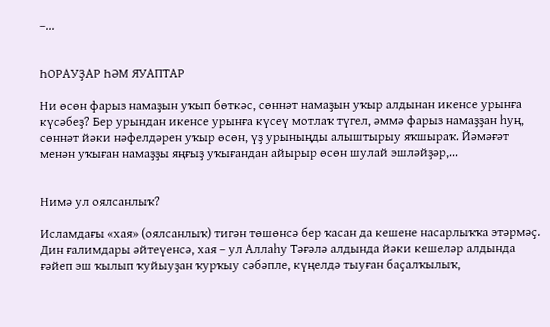–...


ҺОРАУҘАР ҺӘМ ЯУАПТАР

Ни өсөн фарыз намаҙын уҡып бөткәс, сөннәт намаҙын уҡыр алдынан икенсе урынға күсәбеҙ? Бер урындан икенсе урынға күсеү мотлаҡ түгел, әммә фарыз намаҙҙан һуң, сөннәт йәки нәфелдәрен уҡыр өсөн, үҙ урыныңды алыштырыу яҡшыраҡ. Йәмәғәт менән уҡыған намаҙҙы яңғыҙ уҡығандан айырыр өсөн шулай эшләйҙәр,...


Нимә ул оялсанлыҡ?

Исламдағы «хая» (оялсанлыҡ) тигән төшөнсә бер ҡасан да кешене насарлыҡҡа этәрмәҫ. Дин ғалимдары әйтеүенсә, хая – ул Аллаһу Тәғәлә алдында йәки кешеләр алдында ғәйеп эш ҡылып ҡуйыуҙан ҡурҡыу сәбәпле, күңелдә тыуған баҫалҡылыҡ,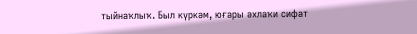тыйнаҡлыҡ. Был күркәм, юғары әхлаҡи сифат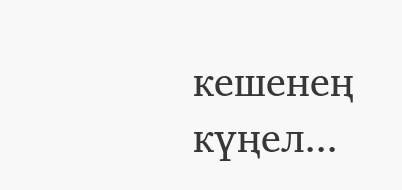кешенең күңел...